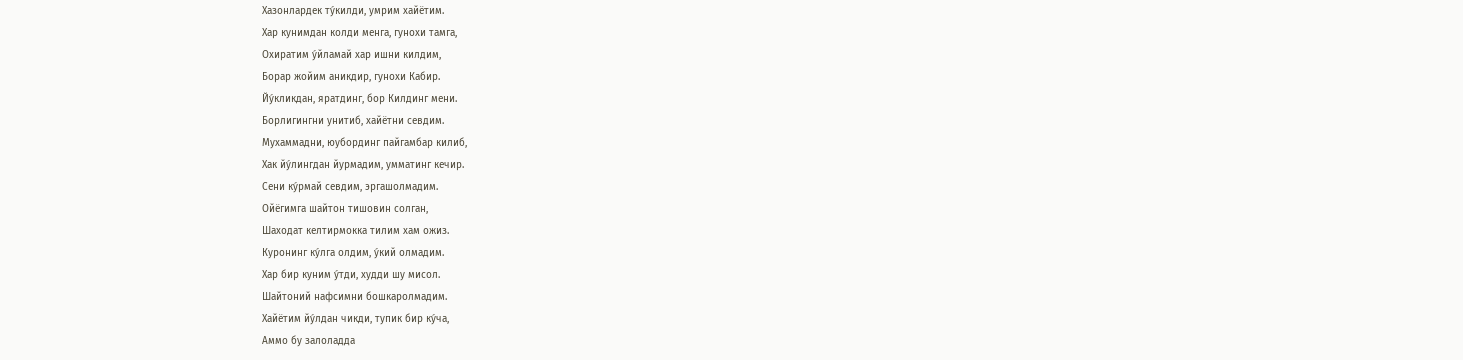Хазонлардек ту́килди, умрим хайётим.
Хар кунимдан колди менга, гунохи тамга,
Охиратим у́йламай хар ишни килдим,
Борар жойим аникдир, гунохи Кабир.
Йу́кликдан, яратдинг, бор Килдинг мени.
Борлигингни унитиб, хайётни севдим.
Мухаммадни, юубординг пайгамбар килиб,
Хак йу́лингдан йурмадим, умматинг кечир.
Сени ку́рмай севдим, эргашолмадим.
Ойёгимга шайтон тишовин солган,
Шаходат келтирмокка тилим хам ожиз.
Куронинг ку́лга олдим, у́кий олмадим.
Хар бир куним у́тди, худди шу мисол.
Шайтоний нафсимни бошкаролмадим.
Хайётим йу́лдан чикди, тупик бир ку́ча,
Аммо бу залоладда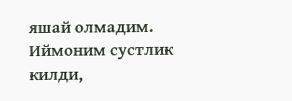яшай олмадим.
Иймоним сустлик килди,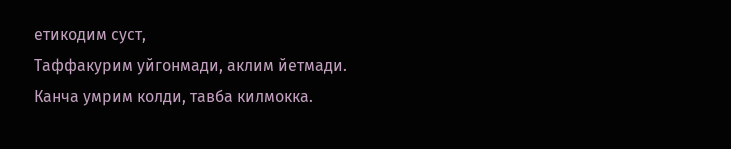етикодим суст,
Таффакурим уйгонмади, аклим йетмади.
Канча умрим колди, тавба килмокка.